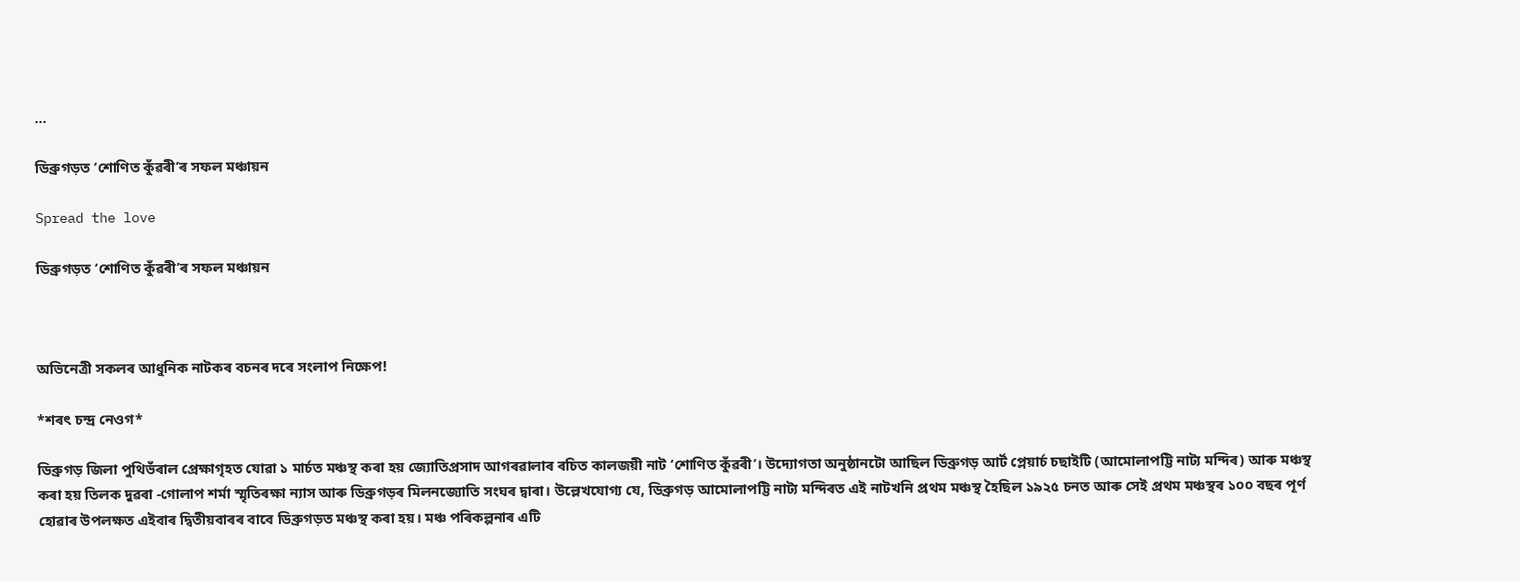...

ডিব্ৰুগড়ত ‘শোণিত কুঁৱৰী’ৰ সফল মঞ্চায়ন

Spread the love

ডিব্ৰুগড়ত ‘শোণিত কুঁৱৰী’ৰ সফল মঞ্চায়ন



অভিনেত্ৰী সকলৰ আধুনিক নাটকৰ বচনৰ দৰে সংলাপ নিক্ষেপ!

*শৰৎ চন্দ্ৰ নেওগ*

ডিব্ৰুগড় জিলা পুথিভঁৰাল প্ৰেক্ষাগৃহত যোৱা ১ মাৰ্চত মঞ্চস্থ কৰা হয় জ্যোতিপ্ৰসাদ আগৰৱালাৰ ৰচিত কালজয়ী নাট ‘শোণিত কুঁৱৰী’। উদ্যোগতা অনুষ্ঠানটো আছিল ডিব্ৰুগড় আৰ্ট প্লেয়াৰ্চ চছাইটি (আমোলাপট্টি নাট্য মন্দিৰ) আৰু মঞ্চস্থ কৰা হয় তিলক দুৱৰা -গোলাপ শৰ্মা স্মৃতিৰক্ষা ন্যাস আৰু ডিব্ৰুগড়ৰ মিলনজ্যোতি সংঘৰ দ্বাৰা। উল্লেখযোগ্য যে, ডিব্ৰুগড় আমোলাপট্টি নাট্য মন্দিৰত এই নাটখনি প্ৰথম মঞ্চস্থ হৈছিল ১৯২৫ চনত আৰু সেই প্ৰথম মঞ্চস্থৰ ১০০ বছৰ পূৰ্ণ হোৱাৰ উপলক্ষত এইবাৰ দ্বিতীয়বাৰৰ বাবে ডিব্ৰুগড়ত মঞ্চস্থ কৰা হয়। মঞ্চ পৰিকল্পনাৰ এটি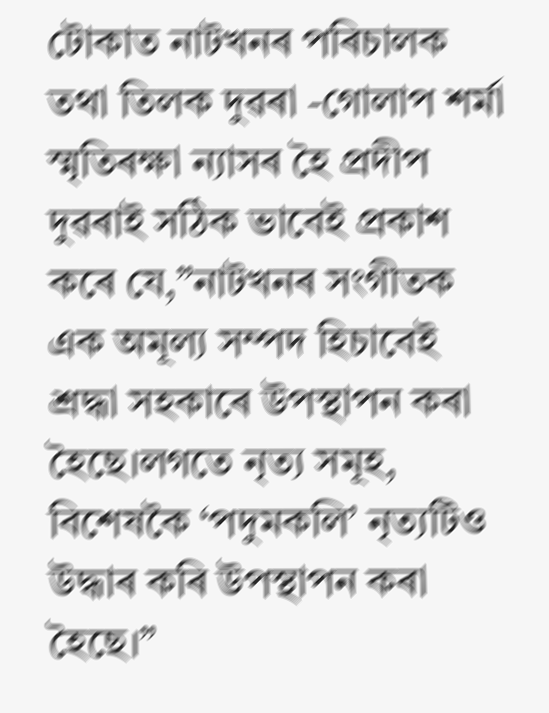টোকাত নাটখনৰ পৰিচালক তথা তিলক দুৱৰা -গোলাপ শৰ্মা স্মৃতিৰক্ষা ন্যাসৰ হৈ প্ৰদীপ দুৱৰাই সঠিক ভাবেই প্ৰকাশ কৰে যে,”নাটখনৰ সংগীতক এক অমূল্য সম্পদ হিচাবেই শ্ৰদ্ধা সহকাৰে উপস্থাপন কৰা হৈছে।লগতে নৃত্য সমূহ, বিশেষকৈ ‘পদুমকলি’ নৃত্যটিও উদ্ধাৰ কৰি উপস্থাপন কৰা হৈছে।”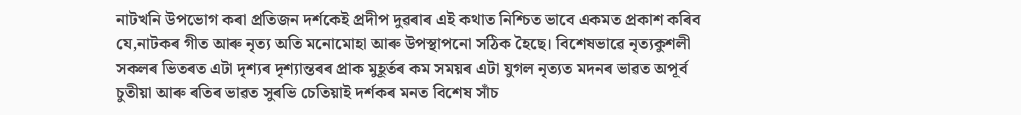নাটখনি উপভোগ কৰা প্ৰতিজন দৰ্শকেই প্ৰদীপ দুৱৰাৰ এই কথাত নিশ্চিত ভাবে একমত প্ৰকাশ কৰিব যে,নাটকৰ গীত আৰু নৃত্য অতি মনোমোহা আৰু উপস্থাপনো সঠিক হৈছে। বিশেষভাৱে নৃত্যকুশলী সকলৰ ভিতৰত এটা দৃশ্যৰ দৃশ্যান্তৰৰ প্ৰাক মুহূৰ্তৰ কম সময়ৰ এটা যুগল নৃত্যত মদনৰ ভাৱত অপূৰ্ব চুতীয়া আৰু ৰতিৰ ভাৱত সুৰভি চেতিয়াই দৰ্শকৰ মনত বিশেষ সাঁচ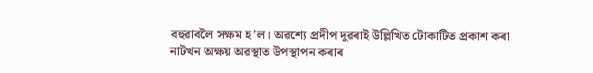বহুৱাবলৈ সক্ষম হ’ল। অৱশ্যে প্ৰদীপ দুৱৰাই উল্লিখিত টোকাটিত প্ৰকাশ কৰা নাটখন অক্ষয় অৱস্থাত উপস্থাপন কৰাৰ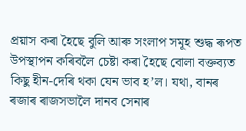প্ৰয়াস কৰা হৈছে বুলি আৰু সংলাপ সমূহ শুদ্ধ ৰূপত উপস্থাপন কৰিবলৈ চেষ্টা কৰা হৈছে বোলা বক্তব্যত কিছু হীন-দেৰি থকা যেন ভাব হ’ল। যথা, বানৰ ৰজাৰ ৰাজসভালৈ দানব সেনাৰ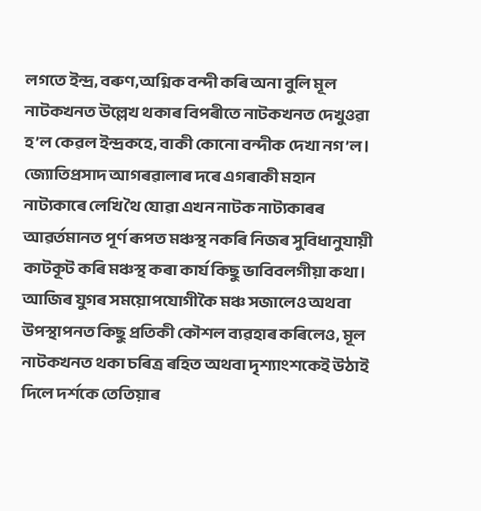লগতে ইন্দ্ৰ, বৰুণ,অগ্নিক বন্দী কৰি অনা বুলি মূল নাটকখনত উল্লেখ থকাৰ বিপৰীতে নাটকখনত দেখুওৱা হ’ল কেৱল ইন্দ্ৰকহে, বাকী কোনো বন্দীক দেখা নগ’ল। জ্যোতিপ্ৰসাদ আগৰৱালাৰ দৰে এগৰাকী মহান নাট্যকাৰে লেখি থৈ যোৱা এখন নাটক নাট্যকাৰৰ আৱৰ্তমানত পূৰ্ণ ৰূপত মঞ্চস্থ নকৰি নিজৰ সুবিধানুযায়ী কাটকূট কৰি মঞ্চস্থ কৰা কাৰ্য কিছু ভাবিবলগীয়া কথা। আজিৰ যুগৰ সময়োপযোগীকৈ মঞ্চ সজালেও অথবা উপস্থাপনত কিছু প্ৰতিকী কৌশল ব্যৱহাৰ কৰিলেও, মূল নাটকখনত থকা চৰিত্ৰ ৰহিত অথবা দৃশ্যাংশকেই উঠাই দিলে দৰ্শকে তেতিয়াৰ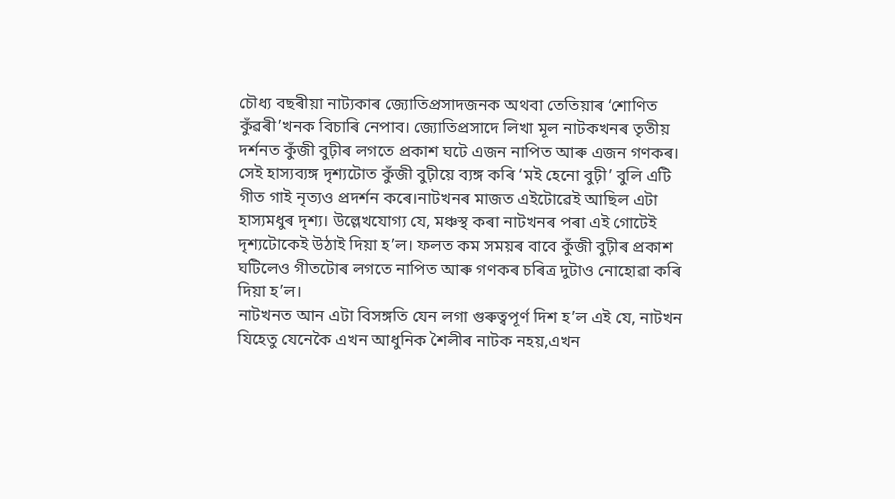চৌধ্য বছৰীয়া নাট্যকাৰ জ্যোতিপ্ৰসাদজনক অথবা তেতিয়াৰ ‘শোণিত কুঁৱৰী’খনক বিচাৰি নেপাব। জ্যোতিপ্ৰসাদে লিখা মূল নাটকখনৰ তৃতীয় দৰ্শনত কুঁজী বুঢ়ীৰ লগতে প্ৰকাশ ঘটে এজন নাপিত আৰু এজন গণকৰ। সেই হাস্যব্যঙ্গ দৃশ্যটোত কুঁজী বুঢ়ীয়ে ব্যঙ্গ কৰি ‘মই হেনো বুঢ়ী’ বুলি এটি গীত গাই নৃত্যও প্ৰদৰ্শন কৰে।নাটখনৰ মাজত এইটোৱেই আছিল এটা হাস্যমধুৰ দৃশ্য। উল্লেখযোগ্য যে, মঞ্চস্থ কৰা নাটখনৰ পৰা এই গোটেই দৃশ্যটোকেই উঠাই দিয়া হ’ল। ফলত কম সময়ৰ বাবে কুঁজী বুঢ়ীৰ প্ৰকাশ ঘটিলেও গীতটোৰ লগতে নাপিত আৰু গণকৰ চৰিত্ৰ দুটাও নোহোৱা কৰি দিয়া হ’ল।
নাটখনত আন এটা বিসঙ্গতি যেন লগা গুৰুত্বপূৰ্ণ দিশ হ’ল এই যে, নাটখন যিহেতু যেনেকৈ এখন আধুনিক শৈলীৰ নাটক নহয়,এখন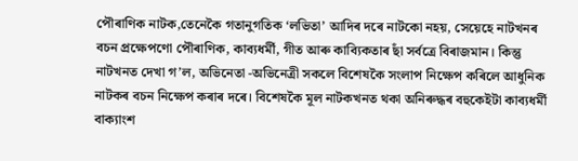পৌৰাণিক নাটক,তেনেকৈ গতানুগতিক ‘লভিতা’ আদিৰ দৰে নাটকো নহয়, সেয়েহে নাটখনৰ বচন প্ৰক্ষেপণো পৌৰাণিক, কাব্যধৰ্মী, গীত আৰু কাব্যিকতাৰ ছাঁ সৰ্বত্ৰে বিৰাজমান। কিন্তু নাটখনত দেখা গ’ল, অভিনেতা -অভিনেত্ৰী সকলে বিশেষকৈ সংলাপ নিক্ষেপ কৰিলে আধুনিক নাটকৰ বচন নিক্ষেপ কৰাৰ দৰে। বিশেষকৈ মূল নাটকখনত থকা অনিৰুদ্ধৰ বহুকেইটা কাব্যধৰ্মী বাক্যাংশ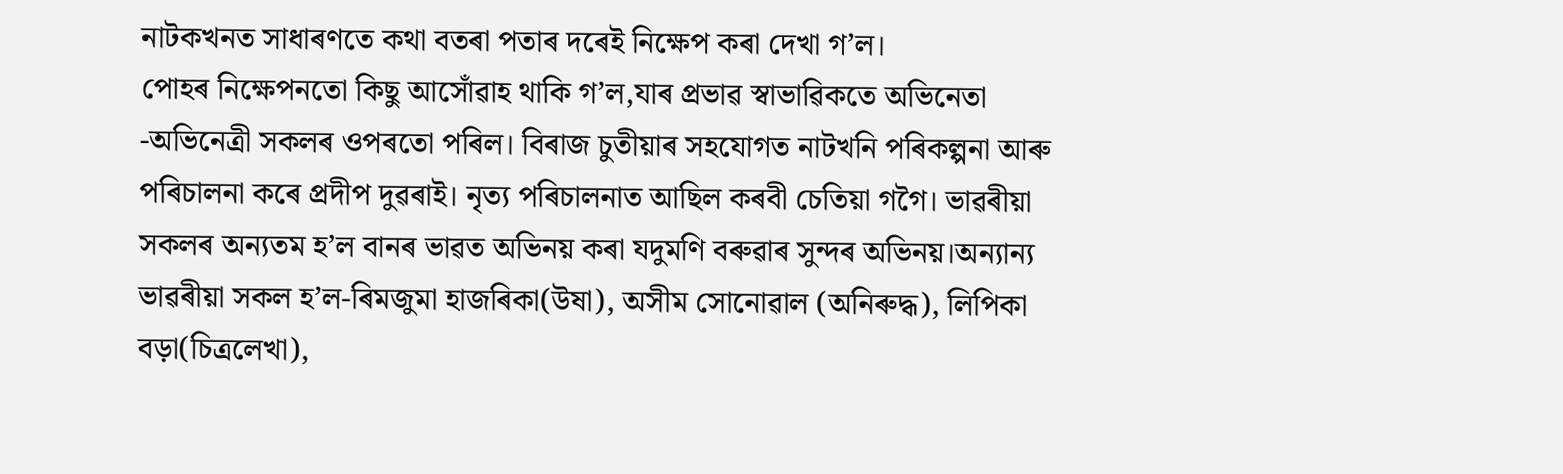নাটকখনত সাধাৰণতে কথা বতৰা পতাৰ দৰেই নিক্ষেপ কৰা দেখা গ’ল।
পোহৰ নিক্ষেপনতো কিছু আসোঁৱাহ থাকি গ’ল,যাৰ প্ৰভাৱ স্বাভাৱিকতে অভিনেতা -অভিনেত্ৰী সকলৰ ওপৰতো পৰিল। বিৰাজ চুতীয়াৰ সহযোগত নাটখনি পৰিকল্পনা আৰু পৰিচালনা কৰে প্ৰদীপ দুৱৰাই। নৃত্য পৰিচালনাত আছিল কৰবী চেতিয়া গগৈ। ভাৱৰীয়া সকলৰ অন্যতম হ’ল বানৰ ভাৱত অভিনয় কৰা যদুমণি বৰুৱাৰ সুন্দৰ অভিনয়।অন্যান্য ভাৱৰীয়া সকল হ’ল-ৰিমজুমা হাজৰিকা(উষা), অসীম সোনোৱাল (অনিৰুদ্ধ), লিপিকা বড়া(চিত্ৰলেখা),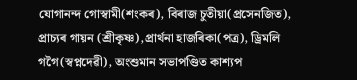যোগানন্দ গোস্বামী(শংকৰ), বিৰাজ চুতীয়া(প্ৰসেনজিত), প্ৰাচ্যৰ গায়ন (শ্ৰীকৃষ্ণ),প্ৰাৰ্থনা হাজৰিকা(পত্ৰ), ড্ৰিমলি গগৈ(স্বপ্নদেৱী), অংশুমান সভাপণ্ডিত কাশ্যপ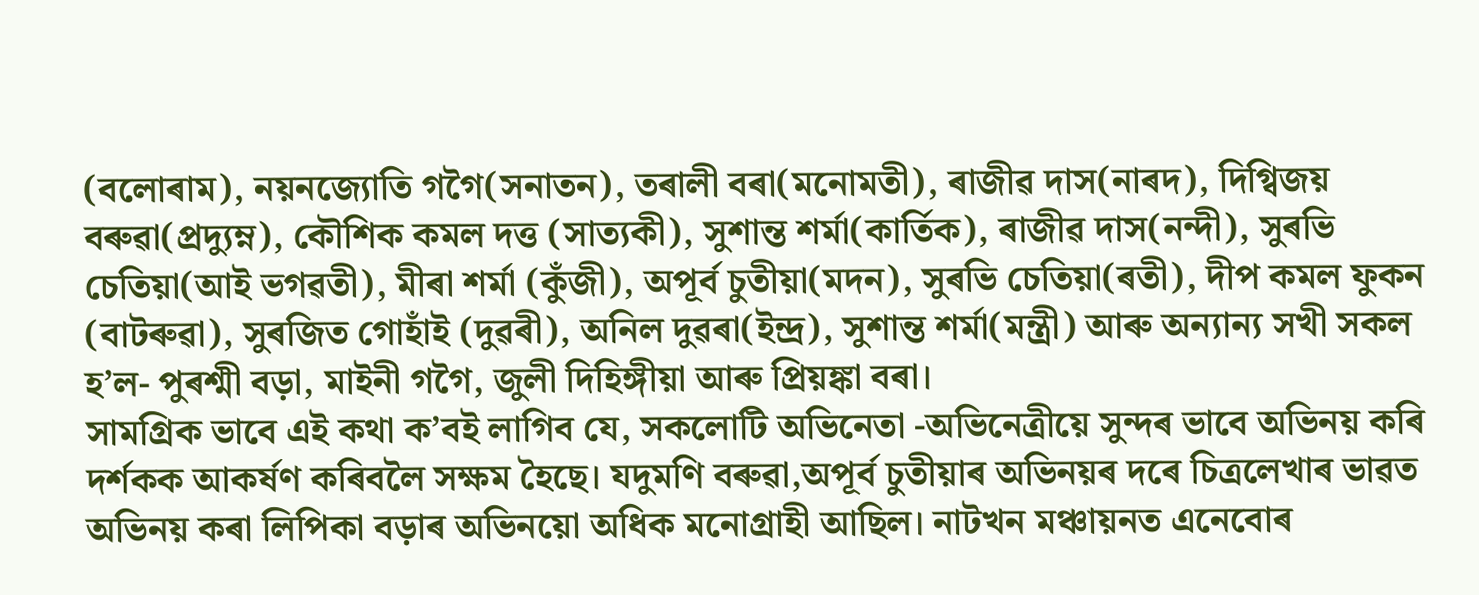(বলোৰাম), নয়নজ্যোতি গগৈ(সনাতন), তৰালী বৰা(মনোমতী), ৰাজীৱ দাস(নাৰদ), দিগ্বিজয় বৰুৱা(প্ৰদ্যুম্ন), কৌশিক কমল দত্ত (সাত্যকী), সুশান্ত শৰ্মা(কাৰ্তিক), ৰাজীৱ দাস(নন্দী), সুৰভি চেতিয়া(আই ভগৱতী), মীৰা শৰ্মা (কুঁজী), অপূৰ্ব চুতীয়া(মদন), সুৰভি চেতিয়া(ৰতী), দীপ কমল ফুকন (বাটৰুৱা), সুৰজিত গোহাঁই (দুৱৰী), অনিল দুৱৰা(ইন্দ্ৰ), সুশান্ত শৰ্মা(মন্ত্ৰী) আৰু অন্যান্য সখী সকল হ’ল- পুৰশ্মী বড়া, মাইনী গগৈ, জুলী দিহিঙ্গীয়া আৰু প্ৰিয়ঙ্কা বৰা।
সামগ্ৰিক ভাবে এই কথা ক’বই লাগিব যে, সকলোটি অভিনেতা -অভিনেত্ৰীয়ে সুন্দৰ ভাবে অভিনয় কৰি দৰ্শকক আকৰ্ষণ কৰিবলৈ সক্ষম হৈছে। যদুমণি বৰুৱা,অপূৰ্ব চুতীয়াৰ অভিনয়ৰ দৰে চিত্ৰলেখাৰ ভাৱত অভিনয় কৰা লিপিকা বড়াৰ অভিনয়ো অধিক মনোগ্ৰাহী আছিল। নাটখন মঞ্চায়নত এনেবোৰ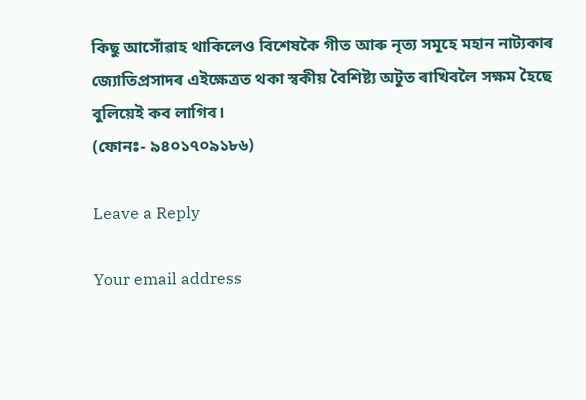কিছু আসোঁৱাহ থাকিলেও বিশেষকৈ গীত আৰু নৃত্য সমূহে মহান নাট্যকাৰ জ্যোতিপ্ৰসাদৰ এইক্ষেত্ৰত থকা স্বকীয় বৈশিষ্ট্য অটুত ৰাখিবলৈ সক্ষম হৈছে বুলিয়েই কব লাগিব।
(ফোনঃ- ৯৪০১৭০৯১৮৬)

Leave a Reply

Your email address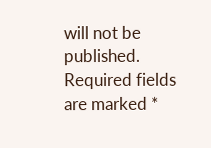will not be published. Required fields are marked *